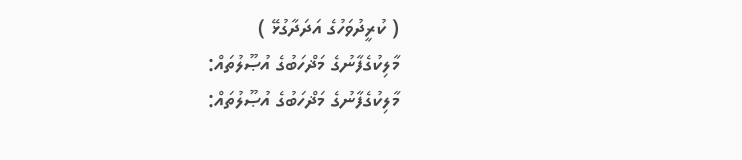( ކުރީދުވަހުގެ އަދަދާގުޅޭ )
މާލިކުގެފާނުގެ މަޛްހަބުގެ އުޞޫލުތައް:
މާލިކުގެފާނުގެ މަޛްހަބުގެ އުޞޫލުތައް: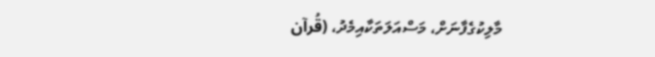މާލިކުގެފާނަށް، މަސްއަލަތަކާއިމެދު، (قُرآن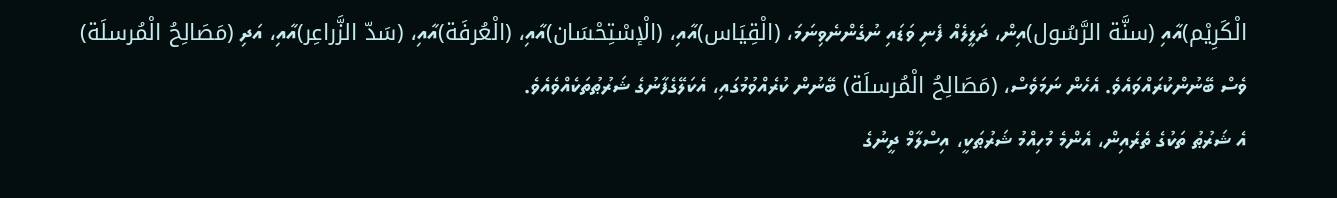الْكَرِيْم)އާއި (سنَّة الرَّسُول)އިން، ދަލީލެއް ފެނި ވަޑައި ނުގެންނެވިނަމަ، (الْقِيَاس)އާއި، (الْإسْتِحْسَان)އާއި، (الْعُرفَة)އާއި، (سَدّ الزَّراعِر)އާއި، އަދި (مَصَالِحُ الْمُرسلَة) ވެސް ބޭނުންކުރައްވައެވެ. އެހެން ނަމަވެސް، (مَصَالِحُ الْمُرسلَة) ބޭނުން ކުރެއްވުމުގައި، އެކަލޭގެފާނުގެ ޝަރުޠުތަކެއްވެއެވެ.
އެ ޝަރުޠު ތަކުގެ ތެރެއިން، އެންމެ މުހިއްމު ޝަރުޠަކީ، އިސްލާމް ދީނުގެ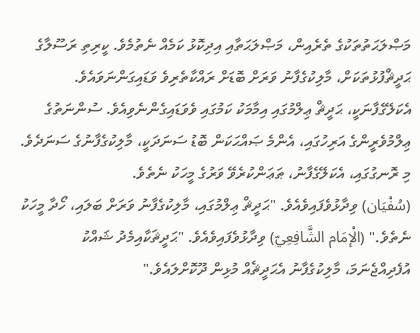މަޞްލަޙަތުތަކުގެ ތެރެއިން، މަޞްލަޙަތާއި އިދިކޮޅު ކަމެއް ނެތުމެވެ. ކީރިތި ރަސޫލާގެ ޙަދީޘްފުޅުތަކަށް، މާލިކުގެފާނު ވަރަށް ބޮޑަށް ރައްކާތެރިވެ ވަޑައިގަންނަވައެވެ. އެކަލޭގެފާނަކީ، ޙަދީޘް ޢިލްމުގައި އިމާމަކު ކަމުގައި ވެވަޑައިގެންނެވިއެވެ. ސުންނަތުގެ ޢިލްމުވެރީންގެ އަރިހުގައި، އެންމެ ޞައްޙަކަން ބޮޑު ސަނަދަކީ، މާލިކުގެފާނުގެ ސަނަދެވެ. މި ރޮނގުގައި، އެކަލޭގެފާނު، ޠަޢަންކުރެވޭ ވަރުގެ މީހަކު ނެތެވެ.
(سُفْيَان) ވިދާޅުވެފައިވެއެވެ. "ޙަދީޘް ޢިލްމުގައި، މާލިކުގެފާނު ވަރަށް ބަލައި، ހޯދާ މީހަކު ނެތެވެ." (الْإمَام الشَّافِعِيّ) ވިދާޅުވެފައިވެއެވެ. "ޙަދީޘަކާއިމެދު ޝައްކު އުފެދިއްޖެނަމަ، މާލިކުގެފާނު އެޙަދީޘެއް މުޅިން ދޫކޮށްލައެވެ."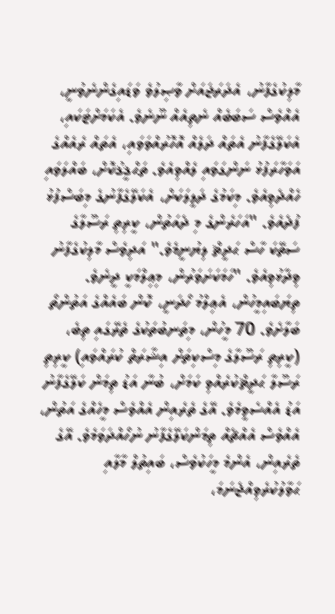މާލިކުގެފާނު، އެދަރަޖައަށް ވާޞިލުވެ ވަޑައިގެންނެވުނީ، އެއްވެސް ސަބަބެއް ނެތިއެއް ނޫނެވެ. އެކަމަށްޓަކައި، އެކަލޭގެފާނު އެތައް ދަލެއް އޮހޮރުއްވަވައި، އެތައް ރެއެއްގެ އަވަހާރަފުޅު ނަންގަވައި ލެއްވިއެވެ. ތަޙްޤީޤުކޮށް، ބައްލަވައި ހެއްދެވިއެވެ. މިކަމުގެ ދަލީލަކަށް، އެކަލޭގެފާނުގެ މިބަސްފުޅު ފުދެއެވެ. "އަހަރެންގެ މި ދެއަތުން، ކީރިތި ރަސޫލާގެ ސަތޭކަ ހާސް ޙަދީޘް ލިޔުނީމެވެ." އަދިވެސް މާލިކުގެފާނު ވިދާޅުވިއެވެ. "ހަމަކަށަވަރުން، މިޢިލްމަކީ ދީނެވެ. ތިޔަބައިމީހުން، އެޢިލްމު ހޯދަނީ، ކޮން ބައެއްގެ އަތުންތޯ ބަލާށެވެ. 70 މީހުން، މިތަނބުތަކުގެ ތެރޭގައި ތިބެ، (ކީރިތި ރަސޫލާގެ މިސްކިތަށް އިޝާރަތް ކުރައްވައި) ކީރިތި ރަސޫލާ ޙަދީޘްކުރެއްވި ކަމަށް، ބުނާ އަޑު ތިމަން ކަލޭގެފާނު އަޑު އެއްސެވީމެވެ. އޭގެ ތެރެއިން އެއްވެސް މީހެއްގެ އަތުން، އެއްވެސް އެއްޗެއް ތިމަންކަލޭގެފާނު ނުހޯއްދަވަމެވެ. އޭގެ ތެރެއިން، އެންމެ މީހަކުވެސް، ބައިތުލް މާލާއި ޙަވާލުކުރެވިއްޖެނަމަ،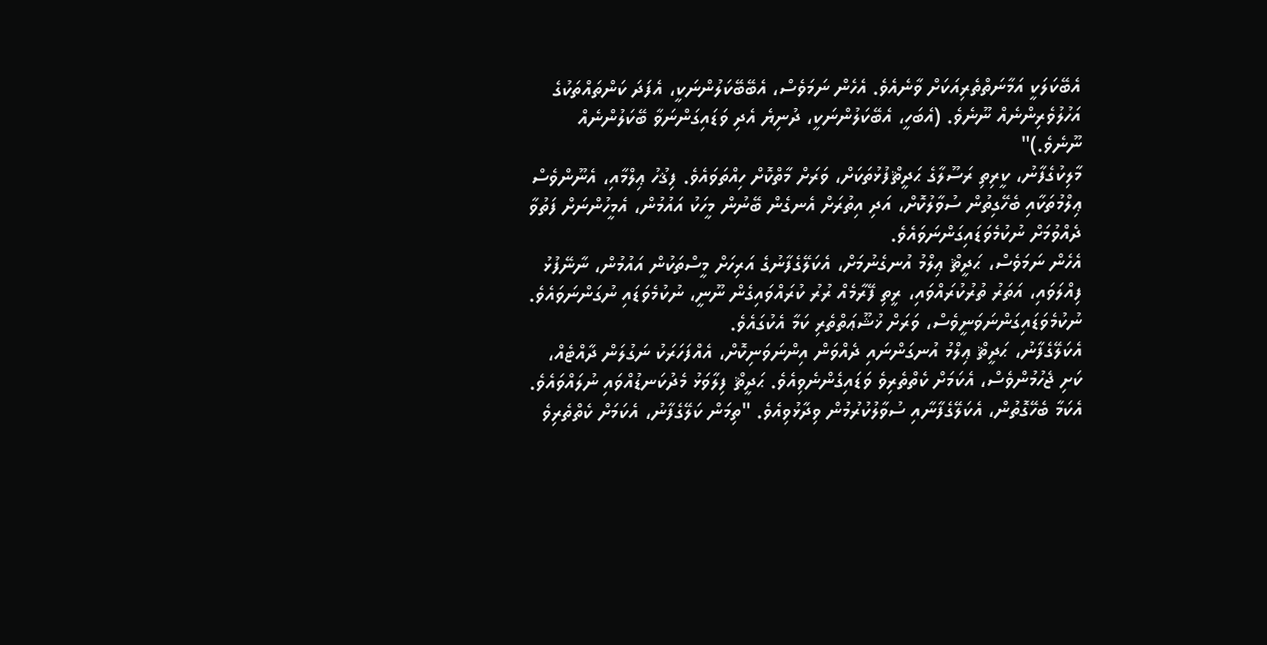އެބޭކަލަކީ އަމާނަތްތެރިއަކަށް ވާނެއެވެ. އެހެން ނަމަވެސް، އެބޭބޭކަލުންނަކީ، އެފަދަ ކަންތައްތަކުގެ އަހުލުވެރިންނެއް ނޫނެވެ. (އެބަހީ، އެބޭކަލުންނަކީ، ދުނިޔެ އެދި ވަޑައިގަންނަވާ ބޭކަލުންނެއް ނޫނެވެ.)"
މާލިކުގެފާނު، ކީރިތި ރަސޫލާގެ ޙަދީޘްފުޅުތަކަށް، ވަރަށް މާތްކޮށް ހިއްތަވައެވެ. ފިޤުހު ޢިލްމާއި، އެނޫންވެސް ޢިލްމުތަކާއި ބެހޭގިތުން ސުވާލުކޮށް، އަދި އިތުރަށް އެނގެން ބޭނުން މީހަކު އައުމުން، އެމީހުންނަށް ފަތުވާ ދެއްވުމަށް ނުކުމެވަޑައިގަންނަވައެވެ.
އެހެން ނަމަވެސް، ޙަދީޘް ޢިލްމު އުނގެނުމަށް، އެކަލޭގެފާނުގެ އަރިހަށް މީސްތަކުން އައުމުން، ނާނޭފުޅު ފިއްލަވައި، އަތަރު ތުރުކުރައްވައި، ރީތި ފޭރާމެއް ރުރު ކުރައްވައިގެން ނޫނީ، ނުކުމެވަޑައި ނުގަންނަވައެވެ. ނުކުމެވަޑައިގަންނަވަނީވެސް، ވަރަށް ޚުޝޫޢަތްތެރި ކަމާ އެކުގައެވެ.
އެކަލޭގެފާނު، ޙަދީޘް ޢިލްމު އުނގަންނައި ދެއްވަން އިންނަވަނިކޮށް، އެއްފަހަރަކު ނަގުލަން ދާއްޓެއް، ކަށި ޖެހުމުންވެސް، އެކަމަށް ކެތްތެރިވެ ވަޑައިގެންނެވިއެވެ. ޙަދީޘް ފިލާވަޅު މެދުކަނޑުއްވައި ނުލައްވައެވެ. އެކަމާ ބެހޭގޮތުން، އެކަލޭގެފާނާއި ސުވާލުކުރުމުން ވިދާޅުވިއެވެ. "ތިމަން ކަލޭގެފާނު، އެކަމަށް ކެތްތެރިވެ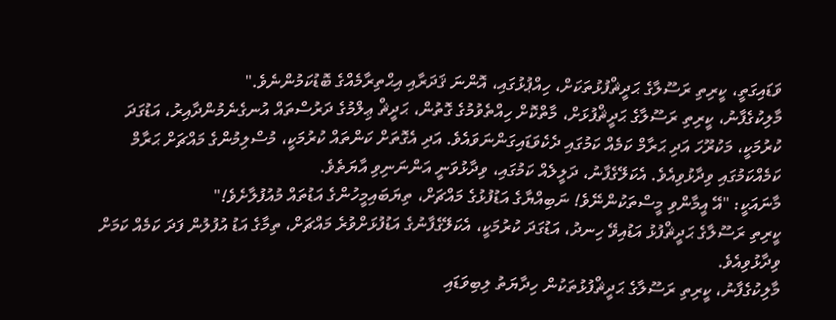ވަޑައިގަތީ، ކީރިތި ރަސޫލާގެ ޙަދީޘްފުޅުތަކަށް، ހިއްޕުޅުގައި، އޮންނަ ޤަދަރާއި އިޙްތިރާމެއްގެ ބޮޑުކަމުންނެވެ."
މާލިކުގެފާނު، ކީރިތި ރަސޫލާގެ ޙަދީޘްފުޅަށް، މާތްކޮށް ހިއްތެވުމުގެ ގޮތުން، ޙަދީޘް ޢިލްމުގެ ދަރުސްތައް އުނގެނެމުންދާއިރު، އަޑުގަދަ ކުރުމަކީ، މަކުރޫހަ އަދި ޙަރާމް ކަމެއް ކަމުގައި ދެކެވަޑައިގަންނަވައެވެ. އަދި އެގޮތަށް ކަންތައް ކުރުމަކީ، މުސްލިމުންގެ މައްޗަށް ޙަރާމް ކަމެއްކަމުގައި ވިދާޅުވިއެވެ. އެކަލޭގެފާނު، ދަލީލެއް ކަމުގައި، ވިދާޅުވަނީ އަންނަނިވި އާޔަތެވެ.
މާނައަކީ: "އޭ އީމާންވި މީސްތަކުންނޭވެ! ނަބިއްޔާގެ އަޑުފުޅުގެ މައްޗަށް، ތިޔަބައިމީހުންގެ އަޑުތައް މުއުފުލާށެވެ!"
ކީރިތި ރަސޫލާގެ ޙަދީޘްފުޅު އަޑުއިވޭ ހިނދު، އަޑުގަދަ ކުރުމަކީ، އެކަލޭގެފާނުގެ އަޑުފުޅަށްވުރެ މައްޗަށް، ތިމާގެ އަޑު އުފުލުން ފަދަ ކަމެއް ކަމަށް ވިދާޅުވިއެވެ.
މާލިކުގެފާނު، ކީރިތި ރަސޫލާގެ ޙަދީޘްފުޅުތަކުން ހިދާޔަތު ލިބިވަޑައި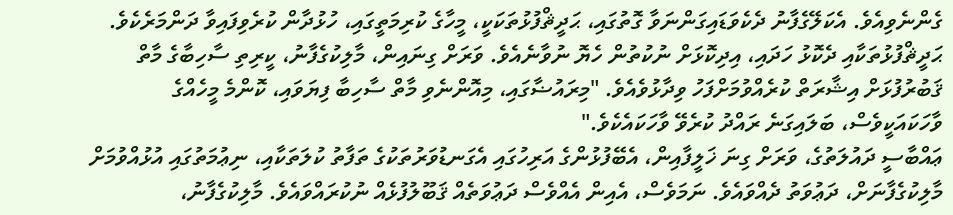ގެންނެވިއެވެ. އެކަލޭގެފާނު ދެކެވަޑައިގަންނަވާ ގޮތުގައި، ޙަދީޘްފުޅުތަކަކީ، މީހާގެ ކުރިމަތީގައި، ހުޅުދާން ކުރެވިފައިވާ ދަންމަރެކެވެ. ޙަދީޘްފުޅުތަކާއި ދެކޮޅު ހަދައި، އިދިކޮޅަށް ނުކުތުން ހެޔޮ ނުވާނެއެވެ. ވަރަށް ގިނައިން، މާލިކުގެފާނު، ކީރިތި ސާހިބާގެ މާތް ޤަބުރުފުޅަށް އިޝާރަތް ކުރެއްވުމަށްފަހު ވިދާޅުވެއެވެ. "މިރައުޟާގައި، މިއޮންނެވި މާތް ސާހިބާ ފިޔަވައި، ކޮންމެ މީހެއްގެ ވާހަކައަކީވެސް، ބަލައިގަނެ ރައްދު ކުރެވޭ ވާހަކައެކެވެ."
ޢައްބާސީ ދައުލަތުގެ، ވަރަށް ގިނަ ޚަލީފާއިން، އެބޭފުޅުންގެ އަރިހުގައި އެގަނޑުވަރުތަކުގެ ތަފާތު ކުލަތަކާއި، ނިޢުމަތުގައި އުޅުއްވުމަށް މާލިކުގެފާނަށް، ދަޢުވަތު ދެއްވައެވެ. ނަމަވެސް، އެއިން އެއްވެސް ދަޢުވަތެއް ޤަބޫލުފުޅެއް ނުކުރައްވައެވެ. މާލިކުގެފާނު،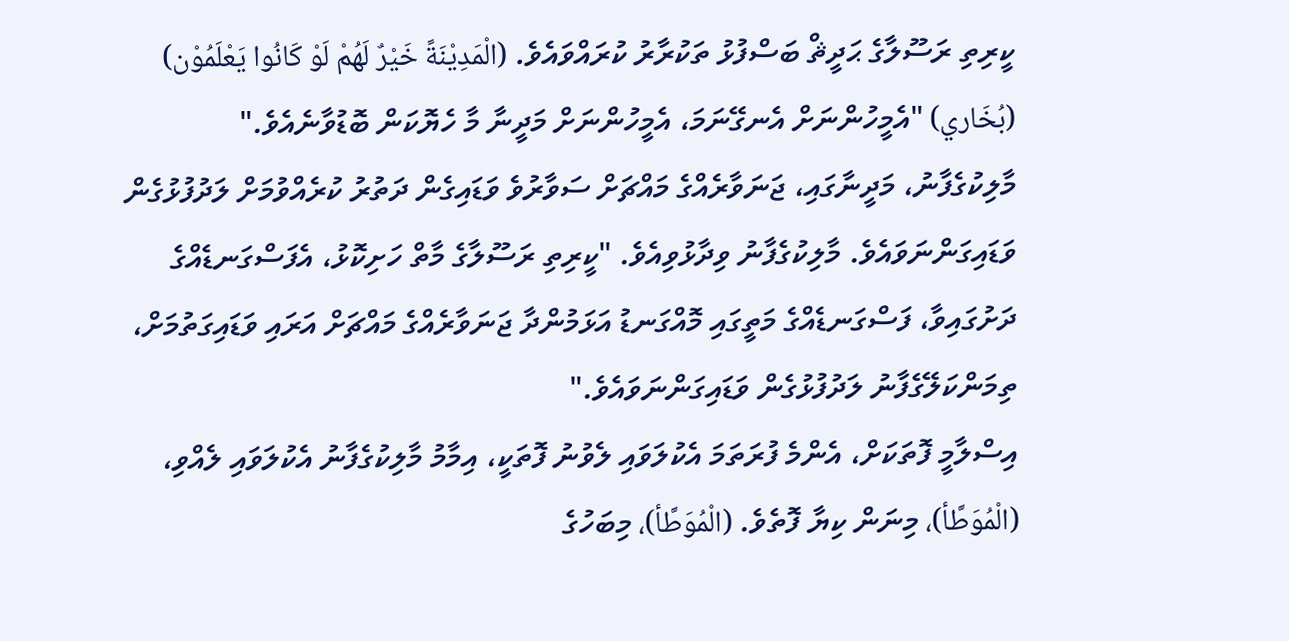ކީރިތި ރަސޫލާގެ ޙަދީޘް ބަސްފުޅު ތަކުރާރު ކުރައްވައެވެ. (الْمَدِيْنَةً خَيْرٌ لَهُمْ لَوْ كَانُوا يَعْلَمُوْن) (بُخَاري) "އެމީހުންނަށް އެނގޭނަމަ، އެމީހުންނަށް މަދީނާ މާ ހެޔޮކަން ބޮޑުވާނެއެވެ."
މާލިކުގެފާނު، މަދީނާގައި، ޖަނަވާރެއްގެ މައްޗަށް ސަވާރުވެ ވަޑައިގެން ދަތުރު ކުރެއްވުމަށް ލަދުފުޅުގެން ވަޑައިގަންނަވައެވެ. މާލިކުގެފާނު ވިދާޅުވިއެވެ. "ކީރިތި ރަސޫލާގެ މާތް ހަށިކޮޅު، އެފަސްގަނޑެއްގެ ދަށުގައިވާ، ފަސްގަނޑެއްގެ މަތީގައި މޮއްގަނޑު އަޅަމުންދާ ޖަނަވާރެއްގެ މައްޗަށް އަރައި ވަޑައިގަތުމަށް، ތިމަންކަލޭގެފާނު ލަދުފުޅުގެން ވަޑައިގަންނަވައެވެ."
އިސްލާމީ ފޮތަކަށް، އެންމެ ފުރަތަމަ އެކުލަވައި ލެވުނު ފޮތަކީ، އިމާމު މާލިކުގެފާނު އެކުލަވައި ލެއްވި، (الْمُوَطَّأ)، މިނަން ކިޔާ ފޮތެވެ. (الْمُوَطَّأ)، މިބަހުގެ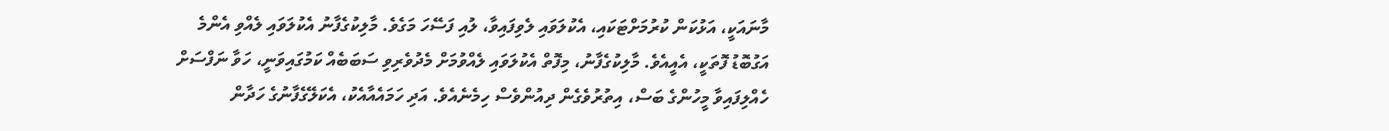މާނައަކީ، އަޅުކަން ކުރުމަށްޓަކައި، އެކުލަވައި ލެވިފައިވާ، ލުއި ފަސޭހަ މަގެވެ. މާލިކުގެފާނު އެކުލަވައި ލެއްވި އެންމެ އަގުބޮޑު ފޮތަކީ، އެއީއެވެ. މާލިކުގެފާނު، މިފޮތް އެކުލަވައި ލެއްވުމަށް މެދުވެރިވި ސަބަބެއް ކަމުގައިވަނީ، ހަވާ ނަފްސަށް ހެއްލިފައިވާ މީހުންގެ ބަސް، އިތުރުވެގެން ދިއުންވެސް ހިމެނެއެވެ. އަދި ހަމައެއާއެކު، އެކަލޭގެފާނުގެ ހަދާން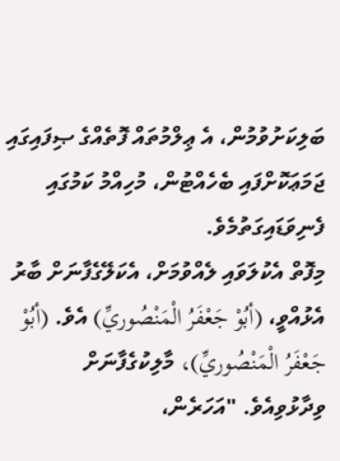ބަލިކަށުވުމުން، އެ ޢިލްމުތައް ފޮތެއްގެ ޞިފައިގައި ޖަމަޢަކޮށްފައި ބެހެއްޓުން، މުހިއްމު ކަމުގައި ފެނިވަޑައިގަތުމެވެ.
މިފޮތް އެކުލަވައި ލެއްވުމަށް، އެކަލޭގެފާނަށް ބާރު އެޅުއްވީ، (أبُوْ جَعْفَرُ الْمَنْصُوريِّ) އެވެ. (أبُوْ جَعْفَرُ الْمَنْصُوريِّ)، މާލިކުގެފާނަށް ވިދާޅުވިއެވެ. "އަހަރެން،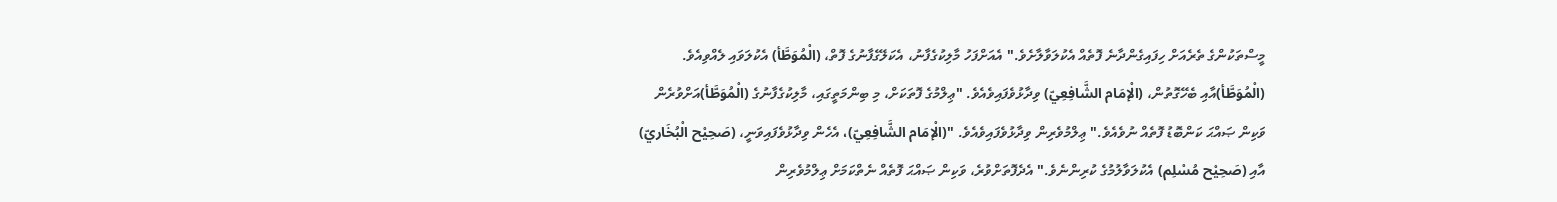މީސްތަކުންގެ ތެރެއަށް ހިފައިގެންދާނެ ފޮތެއް އެކުލަވާލާށެވެ." އެއަށްފަހު މާލިކުގެފާނު، އެކަލޭގެފާނުގެ ފޮތް، (الْمُوَطَّأ) އެކުލަވައި ލެއްވިއެވެ.
(الْمُوَطَّأ)އާއި ބެހޭގޮތުން، (الْإمَام الشَّافِعِيّ) ވިދާޅުވެފައިވެއެވެ. "ޢިލްމުގެ ފޮތަކަށް، މި ބިންމަތީގައި، މާލިކުގެފާނުގެ (الْمُوَطَّأ)އަށްވުރެން ވަކިން ޞައްޙަ ކަންބޮޑު ފޮތެއް ނުވެއެވެ." ޢިލްމުވެރިން ވިދާޅުވެފައިވެއެވެ. "(الْإمَام الشَّافِعِيّ)، އެހެން ވިދާޅުވެފައިވަނީ، (صَحِيْح الْبُخَاريّ) އާއި (صَحِيْح مُسْلِم) އެކުލަވާލުމުގެ ކުރިންނެވެ." އެދެފޮތަށްވުރެ، ވަކިން ޞައްޙަ ފޮތެއް ނެތްކަމަށް ޢިލްމުވެރިން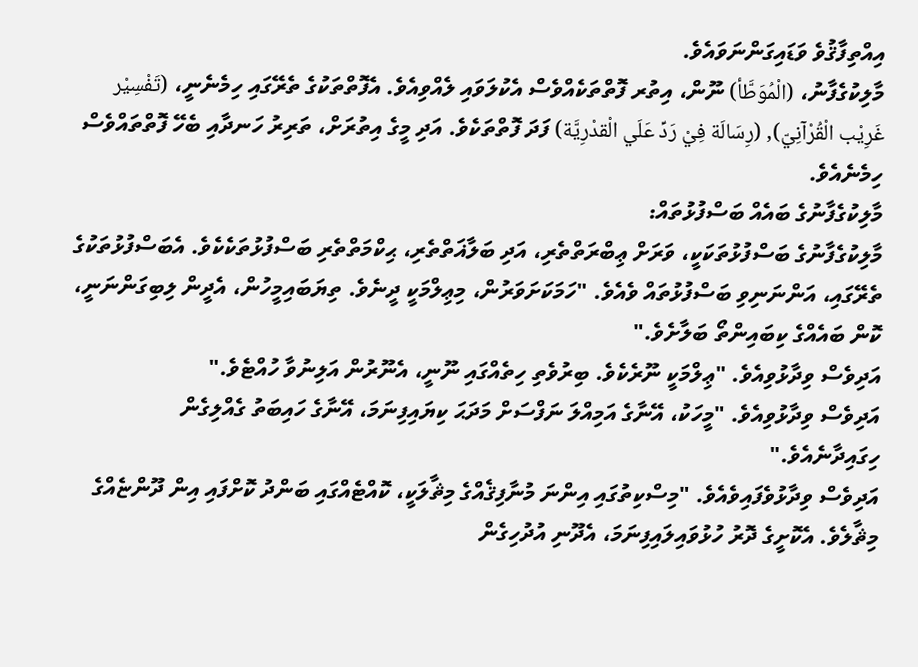އިއްތިފާޤުވެ ވަޑައިގަންނަވައެވެ.
މާލިކުގެފާނު، (الْمُوَطَّأ) ނޫން، އިތުރ ފޮތްތަކެއްވެސް އެކުލަވައި ލެއްވިއެވެ. އެފޮތްތަކުގެ ތެރޭގައި ހިމެނެނީ، (تَفْسِيْر غَرِيْب الْقُرْآنِيّ), (رِسَالَة فِيْ رَدِّ عَلَي الْقدْرِيَّة) ފަދަ ފޮތްތަކެވެ. އަދި މީގެ އިތުރަށް، ތަރިރު ހަނދާއި ބެހޭ ފޮތްތައްވެސް ހިމެނެއެވެ.
މާލިކުގެފާނުގެ ބައެއް ބަސްފުޅުތައް:
މާލިކުގެފާނުގެ ބަސްފުޅުތަކަކީ، ވަރަށް ޢިބްރަތްތެރި، އަދި ބަލާޣަތްތެރި، ޙިކްމަތްތެރި ބަސްފުޅުތަކެކެވެ. އެބަސްފުޅުތަކުގެ ތެރޭގައި، އަންނަނިވި ބަސްފުޅުތައް ވެއެވެ. "ހަމަކަށަވަރުން، މިޢިލްމަކީ ދީނެވެ. ތިޔަބައިމީހުން، އެދީން ލިބިގަންނަނީ، ކޮން ބައެއްގެ ކިބައިންތޯ ބަލާށެވެ."
އަދިވެސް ވިދާޅުވިއެވެ. "ޢިލްމަކީ ނޫރެކެވެ. ބިރުވެތި ހިތެއްގައި ނޫނީ، އެނޫރުން އަލިނުވާ ހުއްޓެވެ."
އަދިވެސް ވިދާޅުވިއެވެ. "މީހަކު، އޭނާގެ އަމިއްލަ ނަފްސަށް މަދަޙަ ކިޔައިފިނަމަ، އޭނާގެ ހައިބަތު ގެއްލިގެން ހިގައިދާނެއެވެ."
އަދިވެސް ވިދާޅުވެފައިވެއެވެ. "މިސްކިތުގައި އިންނަ މުނާފިޤެއްގެ މިޘާލަކީ، ކޮއްޓެއްގައި ބަންދު ކޮށްފައި އިން ދޫންޏެއްގެ މިޘާލެވެ. އެކޮށީގެ ދޮރު ހުޅުވައިލައިފިނަމަ، އެދޫނި އުދުހިގެން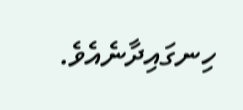ހިނގައިދާނެއެވެ.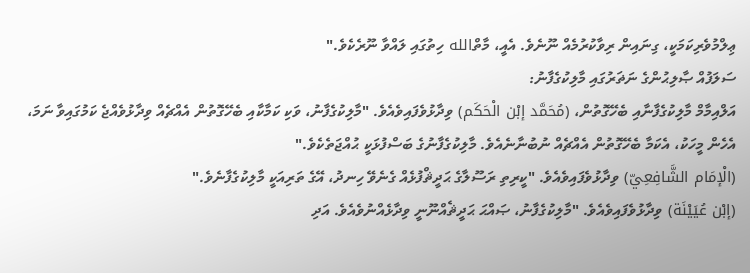ޢިލްމުވެރިކަމަކީ، ގިނައިން ރިވާކުރުމެއް ނޫނެވެ. އެއީ، މާތްالله ހިތުގައި ލައްވާ ނޫރެކެވެ."
ސަލަފުއް ޞާލިޙުންގެ ނަޡަރުގައި މާލިކުގެފާނު:
އަލްއިމާމް މާލިކުގެފާނާއި ބެހޭގޮތުން، (مُحَمَّد إبْن الْحَكَم) ވިދާޅުވެފައިވެއެވެ. "މާލިކުގެފާނު، ވަކި ކަމާކާއި ބެހޭގޮތުން އެއްޗެއް ވިދާޅުވެއްޖެ ކަމުގައިވާ ނަމަ، އެހެން މީހަކު، އެކަމާ ބެހޭގޮތުން އެއްޗެއް ނުބުނާނެއެވެ. މާލިކުގެފާނުގެ ބަސްފުޅަކީ ޙުއްޖަތެކެވެ."
(الْإمَام الشَّافِعِيّ) ވިދާޅުވެފައިވެއެވެ. "ކީރިތި ރަސޫލާގެ ޙަދީޘްފުޅެއް ގެނެވޭ ހިނދު، އޭގެ ތަރިއަކީ މާލިކުގެފާނެވެ."
(إبْن عُيَيْنَة) ވިދާޅުވެފައިވެއެވެ. "މާލިކުގެފާނު، ޞައްޙަ ޙަދީޘެއްނޫނީ ވިދާޅެއްނުވެއެވެ. އަދި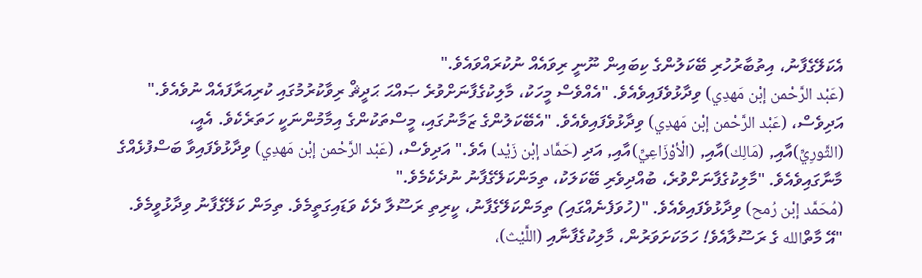އެކަލޭގެފާނު، އިތުބާރުހުރި ބޭކަލުންގެ ކިބައިން ނޫނީ ރިވައެއް ނުކުރައްވައެވެ."
(عَبْد الرَّحْمن إبْن مَهدِي) ވިދާޅުވެފައިވެއެވެ. "އެއްވެސް މީހަކު، މާލިކުގެފާނަށްވުރެ ޞައްޙަ ޙަދީޘް ރިވާކުރުމުގައި ކުރިއަރާފައެއް ނުވެއެވެ." އަދިވެސް، (عَبْد الرَّحْمن إبْن مَهدِي) ވިދާޅުވެފައިވެއެވެ. "އެބޭކަލުންގެ ޒަމާނުގައި، މީސްތަކުންގެ އިމާމުންނަކީ ހަތަރެކެވެ. އެއީ، (الثَّورِيِّ)އާއި, (مَالِك)އާއި, (الْأوْزَاعِيِّ)އާއި, އަދި (حَمَّاد إبْن زَيْد) އެވެ." އަދިވެސް، (عَبْد الرَّحْمن إبْن مَهدِي) ވިދާޅުވެފައިވާ ބަސްފުޅެއްގެ މާނާގައިވެއެވެ. "މާލިކުގެފާނަށްވުރެ، ބުއްދިވެރި ބޭކަލަކު، ތިމަންކަލޭގެފާނު ނުދެކެމެވެ."
(مُحَمَّد إبْن رُمح) ވިދާޅުވެފައިވެއެވެ. "(ހުވަފެނެއްގައި) ތިމަންކަލޭގެފާނު، ކީރިތި ރަސޫލާ ދެކެ ވަޑައިގަތީމެވެ. ތިމަން ކަލޭގެފާނު ވިދާޅުވީމެވެ. "އޭ މާތްالله ގެ ރަސޫލާއެވެ! ހަމަކަށަވަރުން، މާލިކުގެފާނާއި (اللَّيْث)،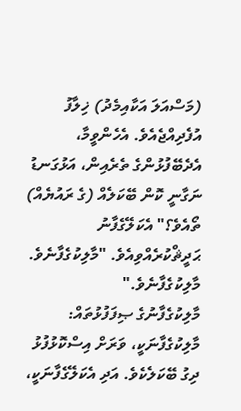(މަސްއަލަ އަކާއިމެދު) ޚިލާފު އުފެދިއްޖެއެވެ. އެހެންވީމާ، އެދެބޭފުޅުންގެ ތެރެއިން، އަޅުގަނޑު ނަގާނީ ކޮން ބޭކަލެއް (ގެ ރައުޔެއް) ތޯއެވެ؟" އެކަލޭގެފާނު ޙަދީޘްކުރެއްވިއެވެ. "މާލިކުގެފާނެވެ. މާލިކުގެފާނެވެ."
މާލިކުގެފާނުގެ ޞިފަފުޅުތައް:
މާލިކުގެފާނަކީ، ވަރަށް އިސްކޮޅުފުޅު ދިގު ބޭކަލެކެވެ. އަދި އެކަލޭގެފާނަކީ،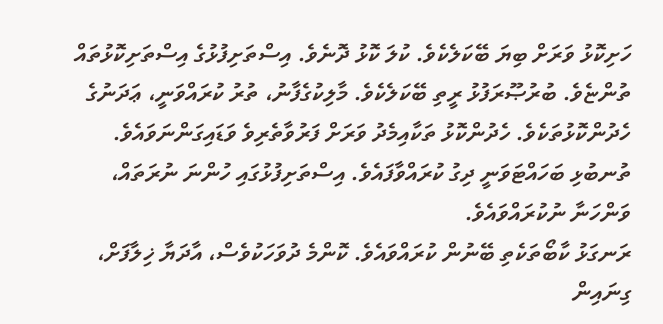ހަށިކޮޅު ވަރަށް ބިޔަ ބޭކަލެކެވެ. ކުލަ ކޮޅު ދޮނެވެ. އިސްތަށިފުޅުގެ އިސްތަށިކޮޅުތައް ތުންޏެވެ. ބުރުޞޫރަފުޅު ރީތި ބޭކަލެކެވެ. މާލިކުގެފާނު، ތުރު ކުރައްވަނީ، ޢަދަނުގެ ހެދުންކޮޅުތަކެވެ. ހެދުންކޮޅު ތަކާއިމެދު ވަރަށް ފަރުވާތެރިވެ ވަޑައިގަންނަވައެވެ. ތުނބުޅި ބަހައްޓަވަނީ ދިގު ކުރައްވާފައެވެ. އިސްތަށިފުޅުގައި ހުންނަ ނުރަތައް، ވަންހަނާ ނުކުރައްވައެވެ.
ރަނގަޅު ކާބޯތަކެތި ބޭނުން ކުރައްވައެވެ. ކޮންމެ ދުވަހަކުވެސް، އާދަޔާ ޚިލާފަށް، ގިނައިން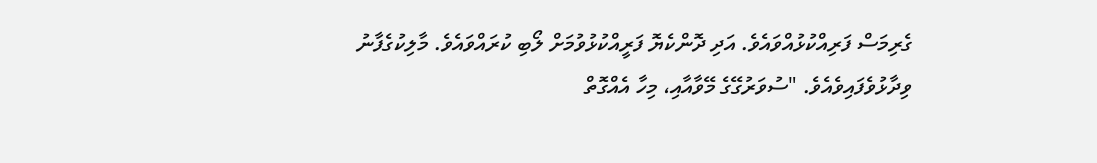ގެރިމަސް ފަރިއްކުޅުއްވައެވެ. އަދި ދޮންކެޔޮ ފަރީއްކުޅުވުމަށް ލޯބި ކުރައްވައެވެ. މާލިކުގެފާނު ވިދާޅުވެފައިވެއެވެ. "ސުވަރުގޭގެ މޭވާއާއި، މިހާ އެއްގޮތް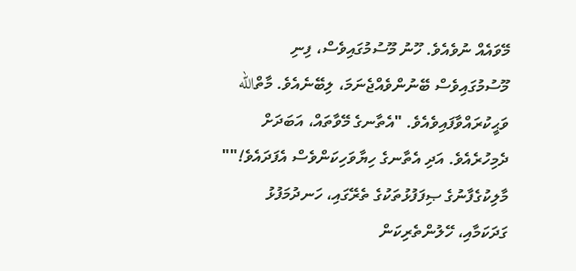މޭވައެއް ނުވެއެވެ. ހޫނު މޫސުމުގައިވެސް، ފިނި މޫސުމުގައިވެސް ބޭނުންވެއްޖެނަމަ، ލިބޭނެއެވެ. މާތްالله ވަޙީކުރައްވާފައިވެއެވެ. "އެތާނގެ މޭވާތައް، އަބަދަށް ދެމިހުރެއެވެ. އަދި އެތާނގެ ހިޔާވަހިކަންވެސް އެފަދައެވެ!""
މާލިކުގެފާނުގެ ޞިފަފުޅުތަކުގެ ތެރޭގައި، ހަނދުމަފުޅު ގަދަކަމާއި، ހޭލުންތެރިކަން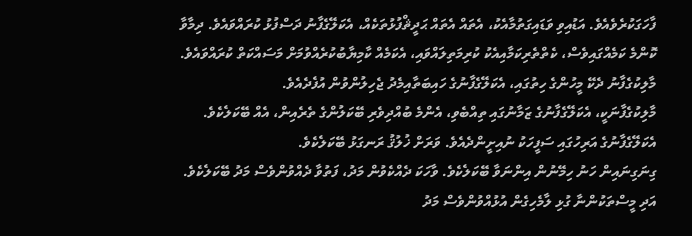ފާހަގަކުރެވެއެވެ. އަޑުއިވި ވަޑައިގަތުމާއެކު، އެތައް އެތައް ޙަދީޘްފުޅުތަކެއް، އެކަލޭގެފާނު ދަސްފުޅު ކުރައްވައެވެ. ދިމާވާ ކޮންމެ ކަމެއްގައިވެސް، ކެތްތެރިކަމާއިއެކު ކުރިމަތިލައްވައި، އެކަމެއް ކާމިޔާބުކުރެއްވުމަށް މަސައްކަތް ކުރައްވައެވެ. މާލިކުގެފާނު ދެކޭ މީހުންގެ ހިތުގައި، އެކަލޭގެފާނުގެ ހައިބަތާއިމެދު ޖެހިލުންވުން އުފެދެއެވެ.
މާލިކުގެފާނަކީ، އެކަލޭގެފާނުގެ ޒަމާނުގައި ތިއްބެވި، އެންމެ ބުއްދިވެރި ބޭކަލުންގެ ތެރެއިން، އެއް ބޭކަލެކެވެ. އެކަލޭގެފާނުގެ އަރިހުގައި ސަފީހަކު ނުއިށީންދެއެވެ. ވަރަށް ޚުލުޤު ރަނގަޅު ބޭކަލެކެވެ.
ގިނަގިނައިން ހަނު ހިމޭނުން އިންނަވާ ބޭކަލެކެވެ. ވާހަކަ ދެއްކެވުން މަދު، ފަތުވާ ދެއްވުންވެސް މަދު ބޭކަލެކެވެ. އަދި މީސްތަކުންނާ ގުޅި ލާމެހިގެން އުޅުއްވުންވެސް މަދު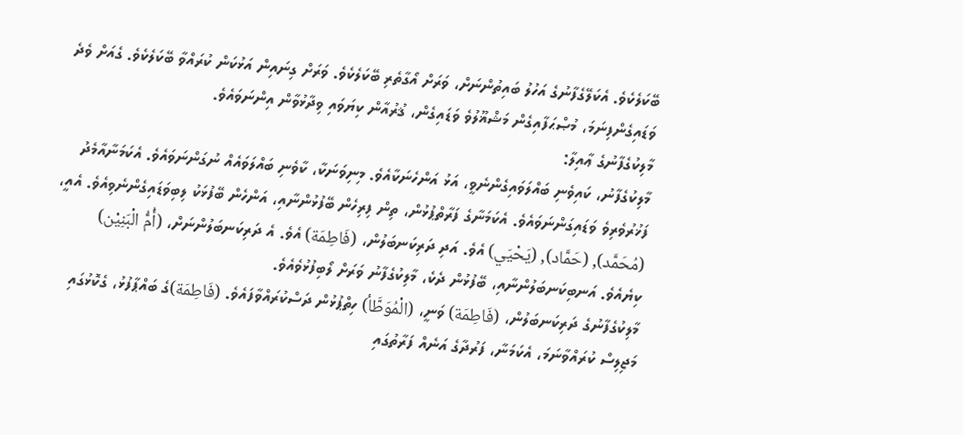ބޭކަލެކެވެ. އެކަލޭގެފާނުގެ އަހުލު ބައިތުންނަށް، ވަރަށް އޯގާތެރި ބޭކަލެކެވެ. ވަރަށް ގިނައިން އަޅުކަން ކުރައްވާ ބޭކަލެކެވެ. ގެއަށް ވެދެ ވަޑައިގެންފިނަމަ، މުޞްޙަފާއިގެން މަޝްޣޫލުވެ ވަޑައިގެން، ޤުރުއާން ކިޔަވައި ވިދާޅުވާން އިންނަވައެވެ.
މާލިކުގެފާނުގެ ޢާއިލާ:
މާލިކުގެފާނު، ކައިވެނި ބައްލަވައިގެންނެވީ، އަޅު އަންހެނަކާއެވެ. މިނިވަނަކާ، ކާވެނި ބައްލަވައެއް ނުގަންނަވައެވެ. އެކަމަނާއާމެދު ފަޚުރުވެރިވެ ވަޑައިގަންނަވައެވެ. އެކަމަނާގެ ފަރާތްޕުޅުން، ތިން ފިރިހެން ބޭފުޅުންނާއި، އަންހެން ބޭފުޅަކު ލިބިވަޑައިގެންނެވިއެވެ. އެއީ، (مُحَمَّد), (حَمَّاد), (يَحْيَي) އެވެ. އަދި ދަރިކަނބަލުން، (فَاطِمَة) އެވެ. އެ ދަރިކަނބަލުންނަށް، (أُمُّ الْبَنِيْن) ކިޔެއެވެ. އަނބިކަނބަލުންނާއި، ބޭފުޅުން ދެކެ، މާލިކުގެފާނު ވަރަށް ލޯބިފުޅުވެއެވެ.
މާލިކުގެފާނުގެ ދަރިކަނބަލުން، (فَاطِمَة) ވަނީ، (الْمُوَطَّأ) ހިތްޕުޅުން ދަސްކުރައްވާފައެވެ. (فَاطِمَة)ގެ ބައްޕާފުޅު، ގެކޮޅުގައި މަޖިލިސް ކުރައްވާނަމަ، އެކަމަނާ، ފަރުދާގެ އަނެއް ފަރާތުގައި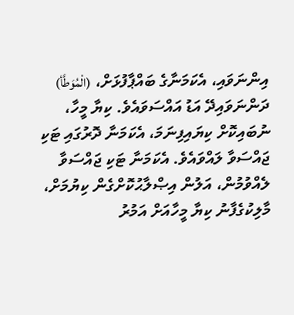އިންނަވައި، އެކަމަނާގެ ބައްޕާފުޅަށް، (الْمُوَطَّأ) ދަންނަވައިދޭ އަޑު އައްސަވައެވެ. ކިޔާ މީހާ، ނުބައިކޮށް ކިޔައިފިނަމަ، އެކަމަނާ ދޮރުގައި ޓަކި ޖައްސަވާ ލައްވައެވެ. އެކަމަނާ ޓަކި ޖައްސަވާ ލެއްވުމުން، އަލުން އިޞްލާޙުކޮށްގެން ކިޔުމަށް، މާލިކުގެފާނު ކިޔާ މީހާއަށް އަމުރު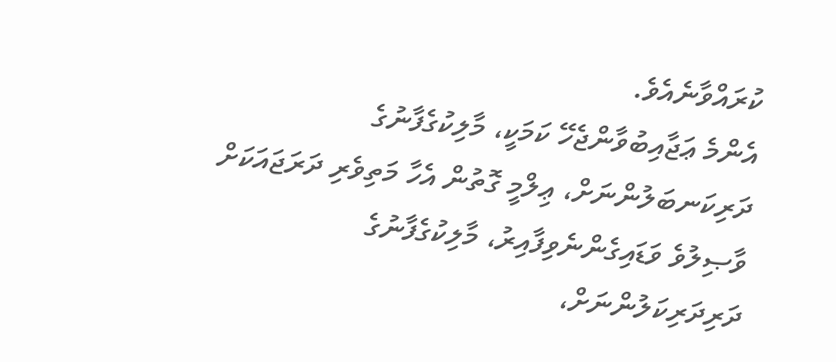ކުރައްވާނެއެވެ.
އެންމެ ޢަޖާއިބުވާންޖެހޭ ކަމަކީ، މާލިކުގެފާނުގެ ދަރިކަނބަލުންނަށް، ޢިލްމީ ގޮތުން އެހާ މަތިވެރި ދަރަޖައަކަށް ވާޞިލުވެ ވަޑައިގެންނެވިފާއިރު، މާލިކުގެފާނުގެ ދަރިދަރިކަލުންނަށް،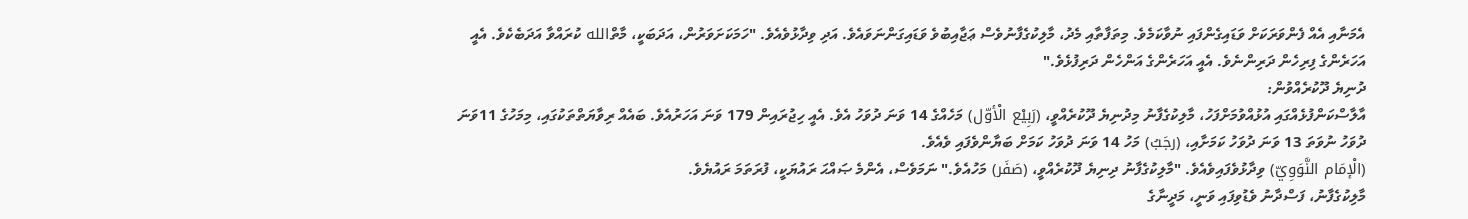އެމަނާއި އެއް ފެންވަރަކަށް ވަޑައިގެންފައި ނުވާކަމެވެ. މިތަފާތާއި މެދު، މާލިކުގެފާނުވެސް ޢަޖާއިބުވެ ވަޑައިގަންނަވައެވެ. އަދި ވިދާޅުވެއެވެ. "ހަމަކަށަވަރުން، އަދަބަކީ، މާތްالله ކުރައްވާ އަދަބެކެވެ. އެއީ އަހަރެންގެ ފިރިހެން ދަރިންނެވެ. އެއީ އަހަރެންގެ އަންހެން ދަރިފުޅެވެ."
ދުނިޔެ ދޫކުރެއްވުން:
އާލާސްކަންފުޅެއްގައި އުޅުއްވުމަށްފަހު، މާލިކުގެފާނު މިދުނިޔެ ދޫކުރެއްވީ، (رَبِيْع الْأوّل) މަހެއްގެ 14 ވަނަ ދުވަހު އެވެ. އެއީ ހިޖުރައިން 179 ވަނަ އަހަރުއެވެ. ބައެއް ރިވާޔަތްތަކުގައި، މިމަހުގެ 11ވަނަ ދުވަހު ނުވަތަ 13 ވަނަ ދުވަހު ކަމަށާއި، (رجَبُ) މަހު 14 ވަނަ ދުވަހު ކަމަށް ބަޔާންވެފައި ވެއެވެ.
(الْإمَام النَّوَوِيّ) ވިދާޅުވެފައިވެއެވެ. "މާލިކުގެފާނު ދިނިޔެ ދޫކުރެއްވީ، (صَفَر) މަހުއެވެ." ނަމަވެސް، އެންމެ ޞައްޙަ ރައުޔަކީ، ފުރަތަމަ ރައުޔެވެ.
މާލިކުގެފާނު، ފަސްދާނު ވެޑުވިފައި ވަނީ، މަދީނާގެ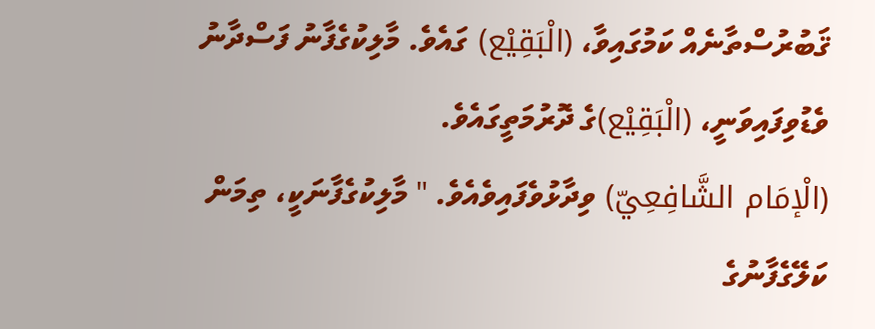ޤަބުރުސްތާނެއް ކަމުގައިވާ، (الْبَقِيْع) ގައެވެ. މާލިކުގެފާނު ފަސްދާނު ވެޑުވިފައިވަނީ، (الْبَقِيْع)ގެ ދޮރުމަތީގައެވެ.
(الْإمَام الشَّافِعِيّ) ވިދާޅުވެފައިވެއެވެ. " މާލިކުގެފާނަކީ، ތިމަން ކަލޭގެފާނުގެ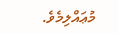މުޢައްލިމެވެ.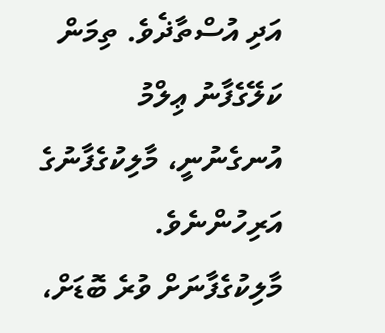އަދި އުސްތާޛެވެ. ތިމަން ކަލޭގެފާނު ޢިލްމު އުނގެނުނީ، މާލިކުގެފާނުގެ އަރިހުންނެވެ. މާލިކުގެފާނަށް ވުރެ ބޮޑަށް،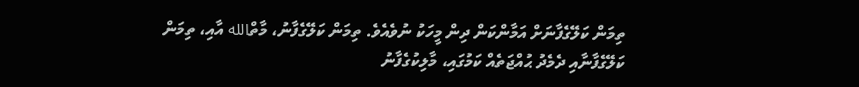ތިމަން ކަލޭގެފާނަށް އަމާންކަން ދިން މީހަކު ނުވެއެވެ. ތިމަން ކަލޭގެފާނު، މާތްالله އާއި، ތިމަން ކަލޭގެފާނާއި ދެމެދު ޙުއްޖަތެއް ކަމުގައި، މާލިކުގެފާނު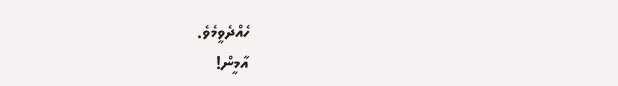ހެއްދެވީމެވެ.
އާމީން!